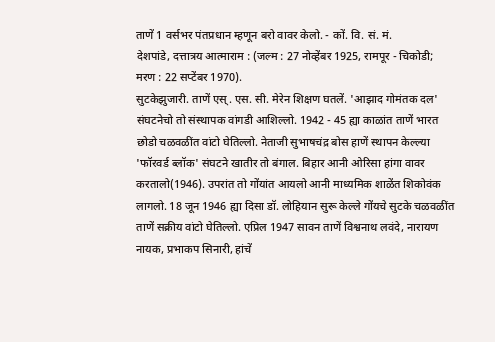ताणें 1 वर्सभर पंतप्रधान म्हणून बरो वावर केलो. - कों. वि. सं. मं.
देशपांडे, दत्तात्रय आत्माराम : (जल्म : 27 नोव्हेंबर 1925, रामपूर - चिकोडी; मरण : 22 सप्टेंबर 1970).
सुटकेझुजारी. ताणें एस्. एस. सी. मेरेन शिक्षण घतलें. 'आझाद गोमंतक दल' संघटनेचो तो संस्थापक वांगडी आशिल्लो. 1942 - 45 ह्या काळांत ताणें भारत छोडो चळवळींत वांटो घेतिल्लो. नेताजी सुभाषचंद्र बोस हाणें स्थापन केल्ल्या 'फॉरवर्ड ब्लॉक' संघटने खातीर तो बंगाल. बिहार आनी ओरिसा हांगा वावर करतालो(1946). उपरांत तो गोंयांत आयलो आनी माध्यमिक शाळेंत शिकोवंक लागलो. 18 जून 1946 ह्या दिसा डॉ. लोहियान सुरू केल्ले गोंयचे सुटके चळवळींत ताणें सक्रीय वांटो घेतिल्लो. एप्रिल 1947 सावन ताणें विश्वनाथ लवंदे, नारायण नायक, प्रभाकप सिनारी, हांचें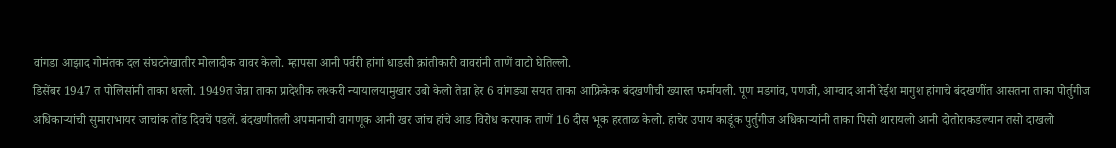वांगडा आझाद गोमंतक दल संघटनेखातीर मोलादीक वावर केलो. म्हापसा आनी पर्वरी हांगां धाडसी क्रांतीकारी वावरांनी ताणें वाटो घेतिल्लो.
डिसेंबर 1947 त पोलिसांनी ताका धरलो. 1949त जेन्ना ताका प्रादेशीक लश्करी न्यायालयामुखार उबो केलो तेन्ना हेर 6 वांगड्या सयत ताका आफ्रिकेक बंदखणीची ख्यास्त फर्मायली. पूण मडगांव, पणजी, आग्वाद आनी रेईश मागुश हांगाचे बंदखणींत आसतना ताका पोर्तुगीज अधिकाऱ्यांची सुमाराभायर जाचांक तोंड दिवचें पडलें. बंदखणीतली अपमानाची वागणूक आनी खर जांच हांचे आड विरोध करपाक ताणें 16 दीस भूक हरताळ केलो. हाचेर उपाय काडूंक पुर्तुगीज अधिकाऱ्यांनी ताका पिसो थारायलो आनी दोतोराकडल्यान तसो दाखलो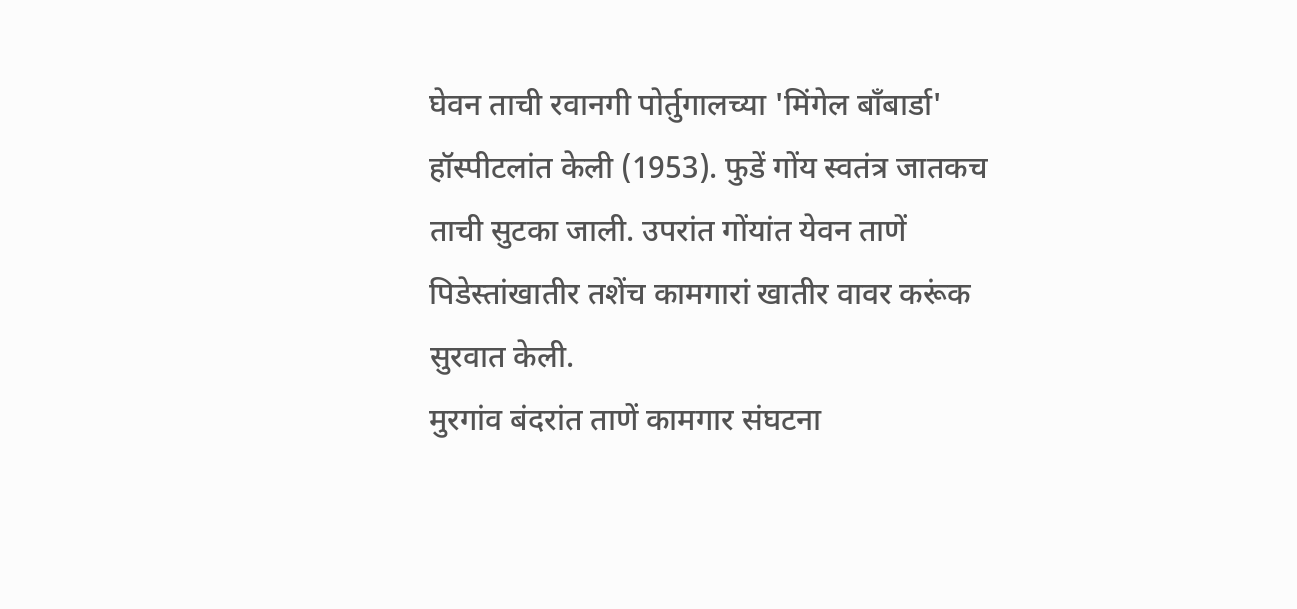घेवन ताची रवानगी पोर्तुगालच्या 'मिंगेल बाँबार्डा' हॉस्पीटलांत केली (1953). फुडें गोंय स्वतंत्र जातकच ताची सुटका जाली. उपरांत गोंयांत येवन ताणें पिडेस्तांखातीर तशेंच कामगारां खातीर वावर करूंक सुरवात केली.
मुरगांव बंदरांत ताणें कामगार संघटना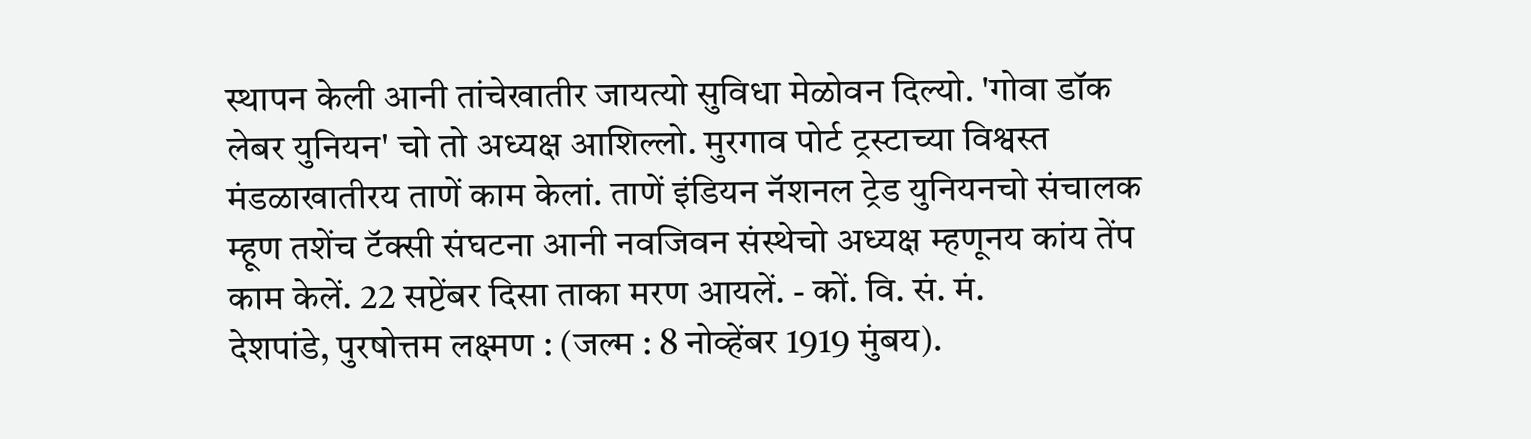स्थापन केली आनी तांचेखातीर जायत्यो सुविधा मेळोवन दिल्यो. 'गोवा डॉक लेबर युनियन' चो तो अध्यक्ष आशिल्लो. मुरगाव पोर्ट ट्रस्टाच्या विश्वस्त मंडळाखातीरय ताणें काम केलां. ताणें इंडियन नॅशनल ट्रेड युनियनचो संचालक म्हूण तशेंच टॅक्सी संघटना आनी नवजिवन संस्थेचो अध्यक्ष म्हणूनय कांय तेंप काम केलें. 22 सप्टेंबर दिसा ताका मरण आयलें. - कों. वि. सं. मं.
देशपांडे, पुरषोत्तम लक्ष्मण : (जल्म : 8 नोव्हेंबर 1919 मुंबय).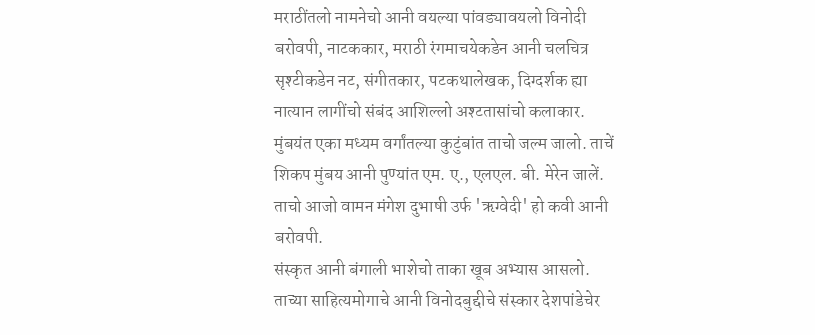मराठींतलो नामनेचो आनी वयल्या पांवड्यावयलो विनोदी बरोवपी, नाटककार, मराठी रंगमाचयेकडेन आनी चलचित्र सृश्टीकडेन नट, संगीतकार, पटकथालेखक, दिग्दर्शक ह्या नात्यान लागींचो संबंद आशिल्लो अश्टतासांचो कलाकार.
मुंबयंत एका मध्यम वर्गांतल्या कुटुंबांत ताचो जल्म जालो. ताचें शिकप मुंबय आनी पुण्यांत एम. ए., एलएल. बी. मेरेन जालें. ताचो आजो वामन मंगेश दुभाषी उर्फ 'ऋग्वेदी' हो कवी आनी बरोवपी.
संस्कृत आनी बंगाली भाशेचो ताका खूब अभ्यास आसलो. ताच्या साहित्यमोगाचे आनी विनोदबुद्दीचे संस्कार देशपांडेचेर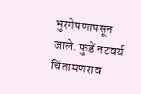भुरगेपणापसून जाले. फुडें नटवर्य चिंतामणराव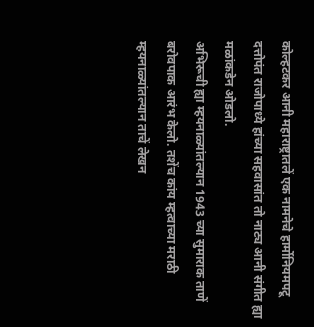कोल्हटकर आनी महाराष्ट्रातलें एक नामनेचे हार्मोनियमपटू दत्तोपंत राजोपाध्ये हांच्या सहवासांत तो नाट्य आनी संगीत ह्या मळांकडेन ओडलो.
अभिरूची ह्या म्हयनाळ्यांतल्यान 1943 च्या सुमाराक ताणें बरोवपाक आरंभ केलो. तशेंच कांय म्हत्वाच्या मराठी म्हयनाळ्यांतल्यान ताचें लेखन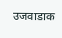उजवाडाक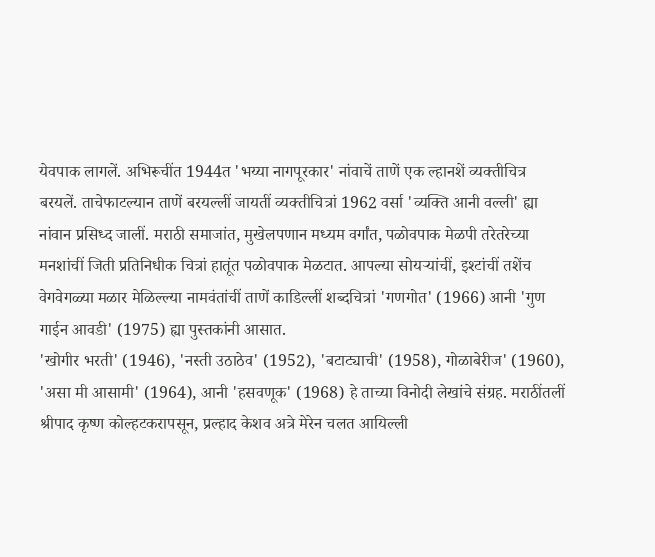येवपाक लागलें. अभिरूचींत 1944त 'भय्या नागपूरकार' नांवाचें ताणें एक ल्हानशें व्यक्तीचित्र बरयलें. ताचेफाटल्यान ताणें बरयल्लीं जायतीं व्यक्तीचित्रां 1962 वर्सा 'व्यक्ति आनी वल्ली' ह्या नांवान प्रसिध्द जालीं. मराठी समाजांत, मुखेलपणान मध्यम वर्गांत, पळोवपाक मेळपी तरेतरेच्या मनशांचीं जिती प्रतिनिधीक चित्रां हातूंत पळोवपाक मेळटात. आपल्या सोयऱ्यांचीं, इश्टांचीं तशेंच वेगवेगळ्या मळार मेळिल्ल्या नामवंतांचीं ताणें काडिल्लीं शब्दचित्रां 'गणगोत' (1966) आनी 'गुण गाईन आवडी' (1975) ह्या पुस्तकांनी आसात.
'खोगीर भरती' (1946), 'नस्ती उठाठेव' (1952), 'बटाट्याची' (1958), गोळाबेरीज' (1960), 'असा मी आसामी' (1964), आनी 'हसवणूक' (1968) हे ताच्या विनोदी लेखांचे संग्रह. मराठींतलीं श्रीपाद कृष्ण कोल्हटकरापसून, प्रल्हाद केशव अत्रे मेरेन चलत आयिल्ली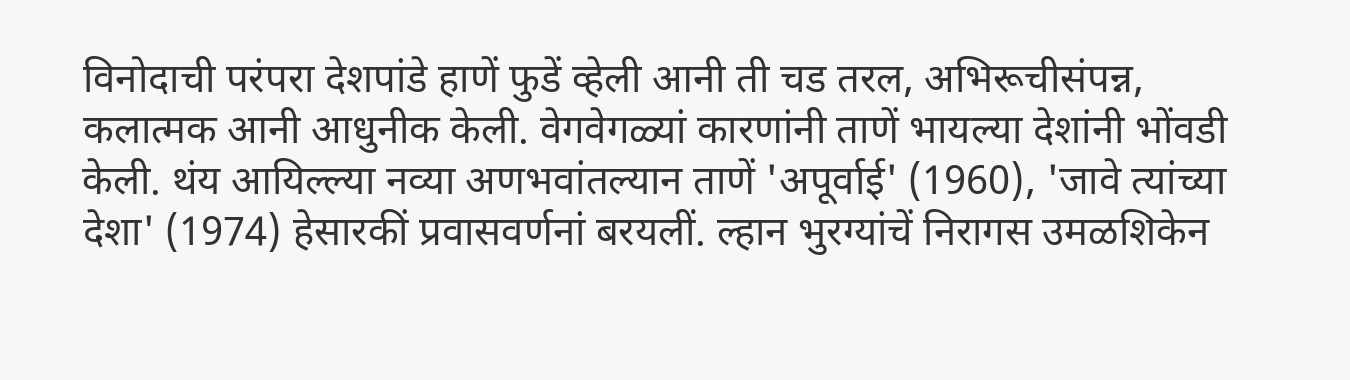विनोदाची परंपरा देशपांडे हाणें फुडें व्हेली आनी ती चड तरल, अभिरूचीसंपन्न, कलात्मक आनी आधुनीक केली. वेगवेगळ्यां कारणांनी ताणें भायल्या देशांनी भोंवडी केली. थंय आयिल्ल्या नव्या अणभवांतल्यान ताणें 'अपूर्वाई' (1960), 'जावे त्यांच्या देशा' (1974) हेसारकीं प्रवासवर्णनां बरयलीं. ल्हान भुरग्यांचें निरागस उमळशिकेन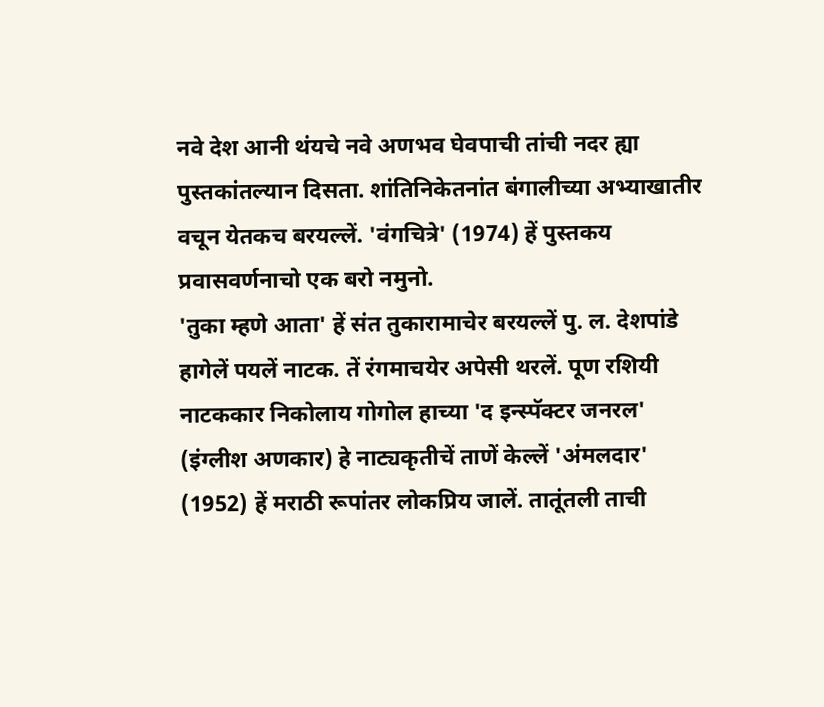नवे देश आनी थंयचे नवे अणभव घेवपाची तांची नदर ह्या पुस्तकांतल्यान दिसता. शांतिनिकेतनांत बंगालीच्या अभ्याखातीर वचून येतकच बरयल्लें. 'वंगचित्रे' (1974) हें पुस्तकय प्रवासवर्णनाचो एक बरो नमुनो.
'तुका म्हणे आता' हें संत तुकारामाचेर बरयल्लें पु. ल. देशपांडे हागेलें पयलें नाटक. तें रंगमाचयेर अपेसी थरलें. पूण रशियी नाटककार निकोलाय गोगोल हाच्या 'द इन्स्पॅक्टर जनरल' (इंग्लीश अणकार) हे नाट्यकृतीचें ताणें केल्लें 'अंमलदार' (1952) हें मराठी रूपांतर लोकप्रिय जालें. तातूंतली ताची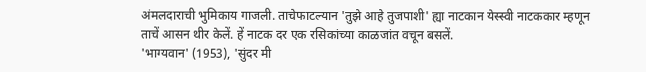अंमलदाराची भुमिकाय गाजली. ताचेफाटल्यान 'तुझे आहे तुजपाशी' ह्या नाटकान येस्स्वी नाटककार म्हणून ताचें आसन थीर केलें. हें नाटक दर एक रसिकांच्या काळजांत वचून बसलें.
'भाग्यवान' (1953), 'सुंदर मी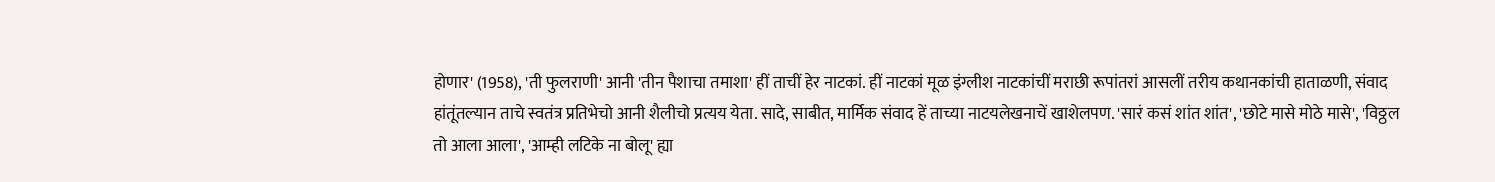होणार' (1958), 'ती फुलराणी' आनी 'तीन पैशाचा तमाशा' हीं ताचीं हेर नाटकां. हीं नाटकां मूळ इंग्लीश नाटकांचीं मराछी रूपांतरां आसलीं तरीय कथानकांची हाताळणी, संवाद हांतूंतल्यान ताचे स्वतंत्र प्रतिभेचो आनी शैलीचो प्रत्यय येता. सादे, साबीत, मार्मिक संवाद हें ताच्या नाटयलेखनाचें खाशेलपण. 'सारं कसं शांत शांत', 'छोटे मासे मोठे मासे', 'विठ्ठल तो आला आला', 'आम्ही लटिके ना बोलू' ह्या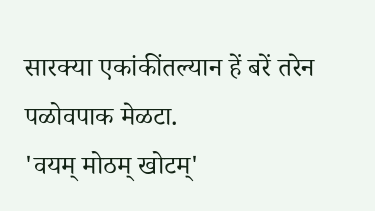सारक्या एकांकींतल्यान हें बरें तरेन पळोवपाक मेळटा.
'वयम् मोठम् खोटम्'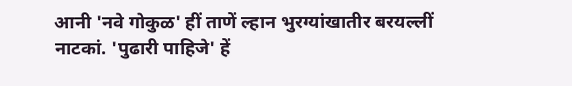आनी 'नवे गोकुळ' हीं ताणें ल्हान भुरग्यांखातीर बरयल्लीं नाटकां. 'पुढारी पाहिजे' हें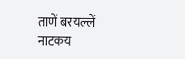ताणें बरयल्लें नाटकय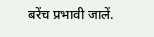बरेंच प्रभावी जालें.